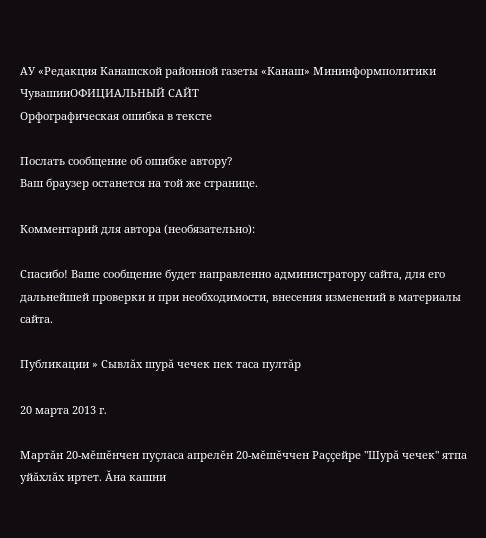АУ «Редакция Канашской районной газеты «Канаш» Мининформполитики ЧувашииОФИЦИАЛЬНЫЙ САЙТ
Орфографическая ошибка в тексте

Послать сообщение об ошибке автору?
Ваш браузер останется на той же странице.

Комментарий для автора (необязательно):

Спасибо! Ваше сообщение будет направленно администратору сайта, для его дальнейшей проверки и при необходимости, внесения изменений в материалы сайта.

Публикации » Сывлăх шурă чечек пек таса пултăр

20 марта 2013 г.

Мартăн 20-мĕшĕнчен пуçласа апрелĕн 20-мĕшĕччен Раççейре "Шурă чечек" ятпа уйăхлăх иртет. Ăна кашни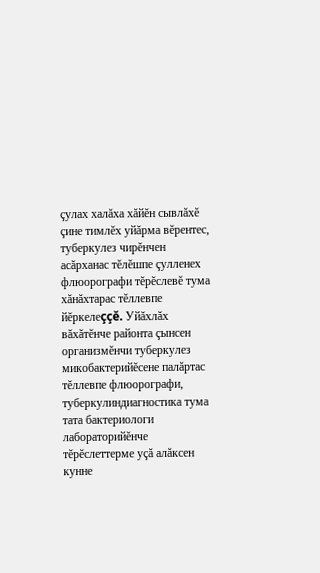çулах халăха хăйĕн сывлăхĕ çине тимлĕх уйăрма вĕрентес, туберкулез чирĕнчен асăрханас тĕлĕшпе çулленех флюорографи тĕрĕслевĕ тума хăнăхтарас тĕллевпе йĕркелеççĕ. Уйăхлăх вăхăтĕнче районта çынсен организмĕнчи туберкулез микобактерийĕсене палăртас тĕллевпе флюорографи, туберкулиндиагностика тума тата бактериологи лабораторийĕнче тĕрĕслеттерме уçă алăксен кунне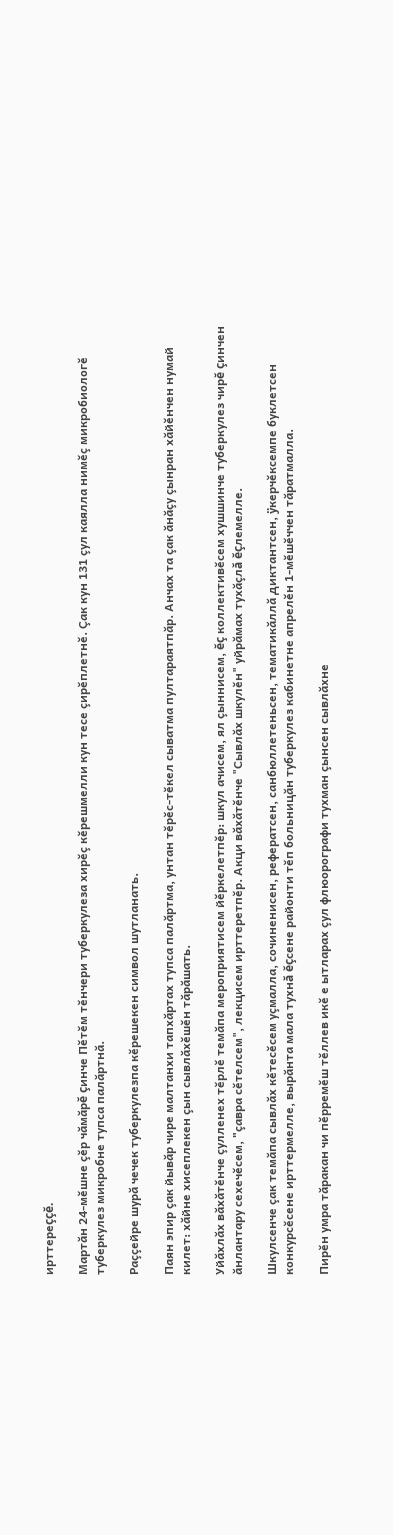ирттереççĕ.

Мартăн 24-мĕшне çĕр чăмăрĕ çинче Пĕтĕм тĕнчери туберкулеза хирĕç кĕрешмелли кун тесе çирĕплетнĕ. Çак кун 131 çул каялла нимĕç микробиологĕ туберкулез микробне тупса палăртнă.

Раççейре шурă чечек туберкулезпа кĕрешекен символ шутланать.

Паян эпир çак йывăр чире малтанхи тапхăртах тупса палăртма, унтан тĕрĕс-тĕкел сыватма пултараятпăр. Анчах та çак ăнăçу çынран хăйĕнчен нумай килет: хăйне хисеплекен çын сывлăхĕшĕн тăрăшать.

Уйăхлăх вăхăтĕнче çулленех тĕрлĕ темăпа мероприятисем йĕркелетпĕр: шкул ачисем, ял çыннисем, ĕç коллективĕсем хушшинче туберкулез чирĕ çинчен ăнлантару сехечĕсем, "çавра сĕтелсем", лекцисем ирттеретпĕр. Акци вăхăтĕнче "Сывлăх шкулĕн" уйрăмах тухăçлă ĕçлемелле.

Шкулсенче çак темăпа сывлăх кĕтесĕсем уçмалла, сочиненисен, рефератсен, санбюллетеньсен, тематикăллă диктантсен, ÿкерчĕксемпе буклетсен конкурсĕсене ирттермелле, вырăнта мала тухнă ĕçсене районти тĕп больницăн туберкулез кабинетне апрелĕн 1-мĕшĕччен тăратмалла.

Пирĕн умра тăракан чи пĕрремĕш тĕллев икĕ е ытларах çул флюорографи тухман çынсен сывлăхне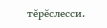тĕрĕслесси.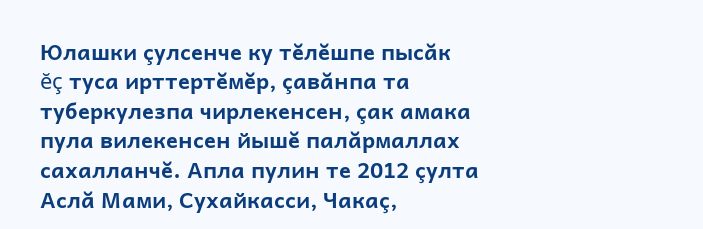Юлашки çулсенче ку тĕлĕшпе пысăк ĕç туса ирттертĕмĕр, çавăнпа та туберкулезпа чирлекенсен, çак амака пула вилекенсен йышĕ палăрмаллах сахалланчĕ. Апла пулин те 2012 çулта Аслă Мами, Сухайкасси, Чакаç,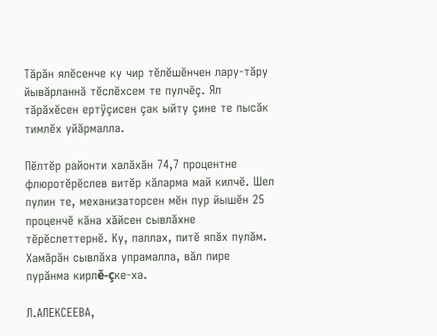Тăрăн ялĕсенче ку чир тĕлĕшĕнчен лару-тăру йывăрланнă тĕслĕхсем те пулчĕç. Ял тăрăхĕсен ертÿçисен çак ыйту çине те пысăк тимлĕх уйăрмалла.

Пĕлтĕр районти халăхăн 74,7 процентне флюротĕрĕслев витĕр кăларма май килчĕ. Шел пулин те, механизаторсен мĕн пур йышĕн 25 проценчĕ кăна хăйсен сывлăхне тĕрĕслеттернĕ. Ку, паллах, питĕ япăх пулăм. Хамăрăн сывлăха упрамалла, вăл пире пурăнма кирлĕ-çке-ха.

Л.АЛЕКСЕЕВА,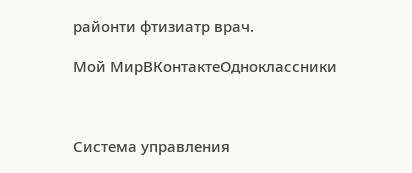районти фтизиатр врач.

Мой МирВКонтактеОдноклассники



Система управления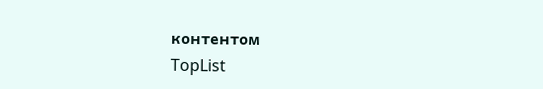контентом
TopList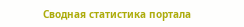Сводная статистика портала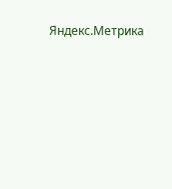Яндекс.Метрика